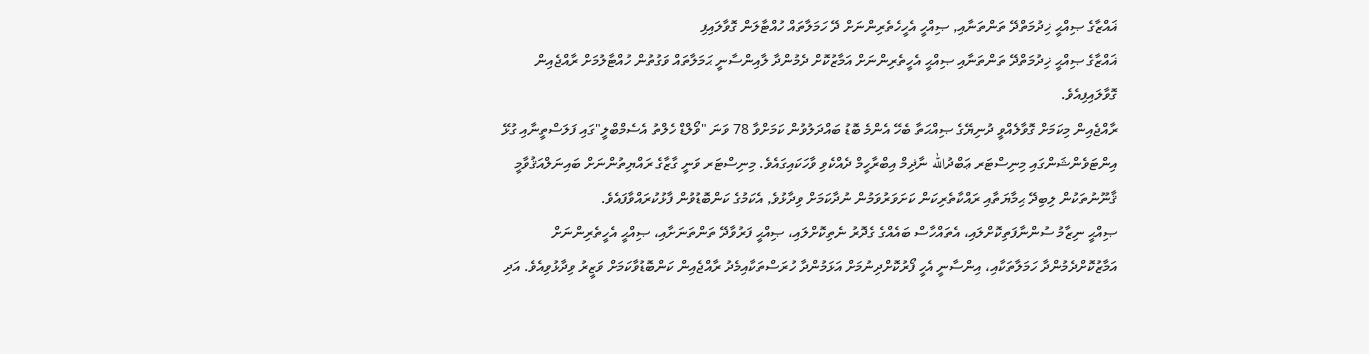ޣައްޒާގެ ޞިއްޙީ ޚިދުމަތްދޭ ތަންތަނާއި, ޞިއްހީ އެހީހެތެރިންނަށް ދޭ ހަމަލާތައް ހުއްޓާލަން ގޮވާލައިފި
ޣައްޒާގެ ޞިއްޙީ ޚިދުމަތްދޭ ތަންތަނާއި ޞިއްޙީ އެހީތެރިންނަށް އަމާޒުކޮށް ދެމުންދާ ލާއިންސާނީ ޙަމަލާތައް ވަގުތުން ހުއްޓާލުމަށް ރާއްޖެއިން ގޮވާލައިފިއެވެ.
ރާއްޖެއިން މިކަމަށް ގޮވާލެއްވީ ދުނިޔޭގެ ޞިއްޙަތާ ބެހޭ އެންމެ ބޮޑު ބައްދަލުވުން ކަމަށްވާ 78 ވަނަ "ވޯލްޑް ހެލްތު އެސެމްބްލީ"ގައި ފަލަސްތީނާއި ގުޅޭ އިންޓަވެންޝަންގައި މިނިސްޓަރ ޢަބްދުالله ނާޛިމް އިބްރާހީމް ދެއްކެވި ވާހަކައިގައެވެ. މިނިސްޓަރ ވަނީ ގާޒާގެ ރައްޔިތުންނަށް ބައިނަލްއަޤުވާމީ ޤާނޫނުތަކުން ލިބިދޭ ޙިމާޔަތާއި ރައްކާތެރިކަން ކަށަވަރުވަމުން ނުދާކަމަށް ވިދާޅުވެ, އެކަމުގެ ކަންބޮޑުވުން ފާޅުކުރައްވާފައެވެ.
ޞިއްޙީ ނިޒާމު ސުންނާފަތިކޮށްލައި، އެތައްހާސް ބައެއްގެ ގެދޮރު ނެތިކޮށްލައި، ޞިއްޙީ ފަރުވާދޭ ތަންތަނަށާއި، ޞިއްޙީ އެހީތެރިންނަށް އަމާޒުކޮށްދެމުންދާ ހަމަލާތަކާއި، އިންސާނީ އެހީ ފޯރުކޮށްދިނުމަށް އަޅަމުންދާ ހުރަސްތަކާއިމެދު ރާއްޖެއިން ކަންބޮޑުވާކަމަށް ވަޒީރު ވިދާޅުވިއެވެ. އަދި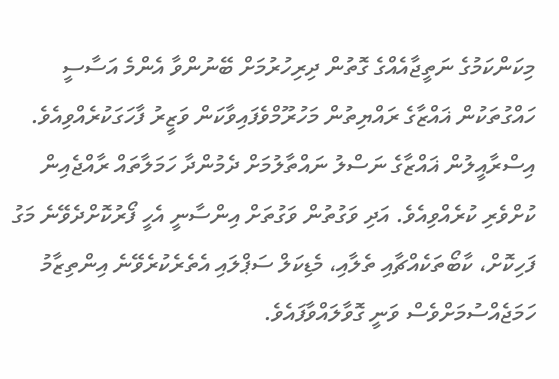މިކަންކަމުގެ ނަތީޖާއެއްގެ ގޮތުން ދިރިހުރުމަށް ބޭނުންވާ އެންމެ އަސާސީ ހައްގުތަކުން ޣައްޒާގެ ރައްޔިތުން މަހުރޫމްވެފައިވާކަން ވަޒީރު ފާހަގަކުރެއްވިއެވެ.
އިސްރާއީލުން ޣައްޒާގެ ނަސްލު ނައްތާލުމަށް ދެމުންދާ ހަމަލާތައް ރާއްޖެއިން ކުށްވެރި ކުރެއްވިއެވެ. އަދި ވަގުތުން ވަގުތަށް އިންސާނީ އެހީ ފޯރުކޮށްދެވޭނެ މަގު ފަހިކޮށް، ކާބޯތަކެއްޗާއި ތެލާއި، މެޑިކަލް ސަޕްލައި އެތެރެކުރެވޭނެ އިންތިޒާމު ހަމަޖެއްސުމަށްވެސް ވަނީ ގޮވާލައްވާފައެވެ.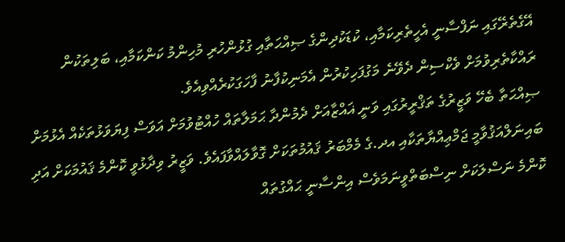އޭގެތެރޭގައި ނަފްސާނީ އެހީތެރިކަމާއި، ކުޑަކުދިންގެ ޞިއްޙަތާއި ގުޅުންހުރި މުހިންމު ކަންކަމާއި، ބަލިތަކުން ރައްކާތެރިވުމަށް ވެކްސިން ދެވޭނެ މަގުފަހިކުރުން އެމަނިކުފާނު ފާހަގަކުރެއްވިއެވެ.
ޞިއްޙަތާ ބެހޭ ވަޒީރުގެ ތަޤްރީރުގައި ވަނީ ޣައްޒާއަށް ދެމުންދާ ޙަމަލާތައް ހުއްޓުވުމަށް އަވަސް ފިޔަވަޅުތަކެއް އެޅުމަށް ބައިނަލްއަޤުވާމީ ޖަމްޢިއްޔާތަކާއި އދ.ގެ މެމްބަރު ޤައުމުތަކަށް ގޮވާލައްވާފައެވެ. ވަޒީރު ވިދާޅުވީ ކޮންމެ ޤައުމަކަށް އަދި ކޮންމެ ނަސްލަކަށް ނިސްބަތްވީނަމަވެސް އިންސާނީ ޙައްގުތައް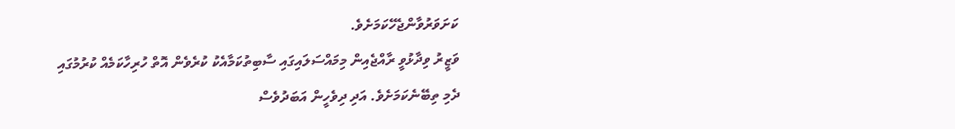ކަށަވަރުވާންޖެހޭކަމަށެވެ.
ވަޒީރު ވިދާޅުވީ ރާއްޖެއިން މިމައްސަލައިގައި ސާބިތުކަމާއެކު ކުރެވެން އޮތް ހުރިހާކަމެއް ކުރުމުގައި ދެމި ތިބޭނެކަމަށެވެ. އަދި ދިވެހީން އަބަދުވެސް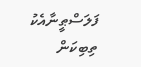ފަލަސްޠީނާއެކު ތިބިކަން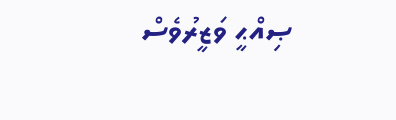ޞިއްޙީ ވަޒީރުވެސް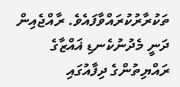ތަކުރާރުކުރައްވާފައެވެ. ރާއްޖެއިން ދަނީ މެދުނުކެނޑި ޣައްޒާގެ ރައްޔިތުންގެ ދިފާއުގައި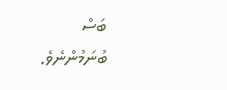ބަސް ބުނަމުންނެވެ.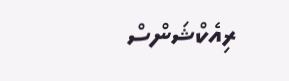ރިއެކްޝަންސް